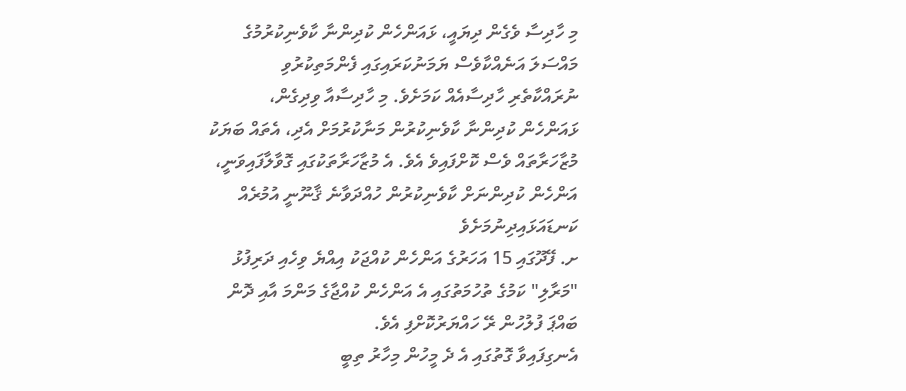މި ހާދިސާ ވެގެން ދިޔައީ، ޅައަންހެން ކުދިންނާ ކާވެނިކުރުމުގެ މައްސަލަ އަނެއްކާވެސް ޔަމަނުކަރައިގައި ފެންމަތިކުރުވި ނުރައްކާތެރި ހާދިސާއެއް ކަމަށެވެ. މި ހާދިސާއާ ވިދިގެން، ޅައަންހެން ކުދިންނާ ކާވެނިކުރުން މަނާކުރުމަށް އެދި، އެތައް ބަޔަކު މުޒާހަރާތައް ވެސް ކޮށްފައިވެ އެވެ. އެ މުޒާހަރާތަކުގައި ގޮވާލާފައިވަނީ، އަންހެން ކުދިންނަށް ކާވެނިކުރުން ހުއްދަވާނެ ޤާނޫނީ އުމުރެއް ކަނޑައަޅައިދިނުމަށެވެ
ށ. ފޭދޫގައި 15 އަހަރުގެ އަންހެން ކުއްޖަކު އިއްޔެ ވިހެއި ދަރިފުޅު "މަރާލި" ކަމުގެ ތުހުމަތުގައި އެ އަންހެން ކުއްޖާގެ މަންމަ އާއި ދޮން ބައްޕަ ފުލުހުން ރޭ ހައްޔަރުކޮށްފި އެވެ.
އެނގިފައިވާ ގޮތުގައި އެ ދެ މީހުން މިހާރު ތިބީ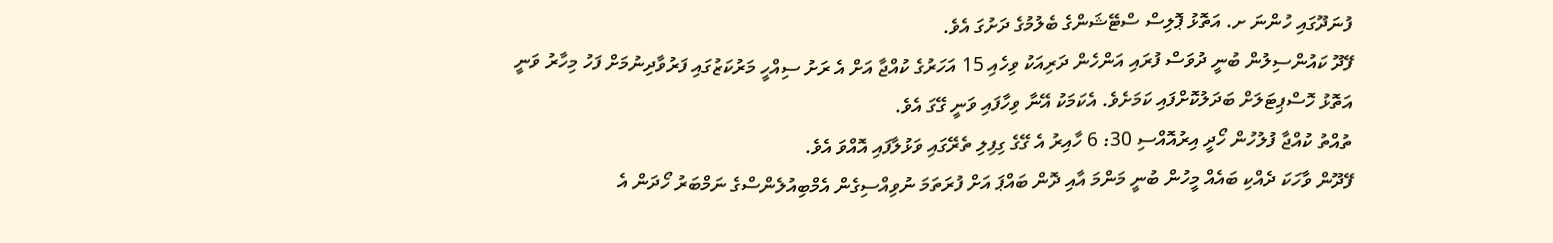ފުނަދޫގައި ހުންނަ ށ. އަތޮޅު ޕޮލިސް ސްޓޭޝަންގެ ބެލުމުގެ ދަށުގަ އެވެ.
ފޭދޫ ކައުންސިލުން ބުނީ ދުވަސް ފުރައި އަންހެން ދަރިއަކު ވިހެއި 15 އަހަރުގެ ކުއްޖާ އަށް އެ ރަށު ސިއްހީ މަރުކަޒުގައި ފަރުވާދިނުމަށް ފަހު މިހާރު ވަނީ އަތޮޅު ހޮސްޕިޓަލަށް ބަދަލުކޮށްފައި ކަމަށެވެ. އެކަމަކު އޭނާ ވިހާފައި ވަނީ ގޭގަ އެވެ.
ތުއްތު ކުއްޖާ ފުލުހުން ހޯދީ އިރުއޮއްސި 30: 6 ހާއިރު އެ ގޭގެ ގިފިލި ތެރޭގައި ވަޅުލާފައި އޮއްވަ އެވެ.
ފޭދޫން ވާހަކަ ދެއްކި ބައެއް މީހުން ބުނީ މަންމަ އާއި ދޮން ބައްޕަ އަށް ފުރަތަމަ ނުވިއްސިގެން އެމްބިއުލެންސްގެ ނަމްބަރު ހޯދަން އެ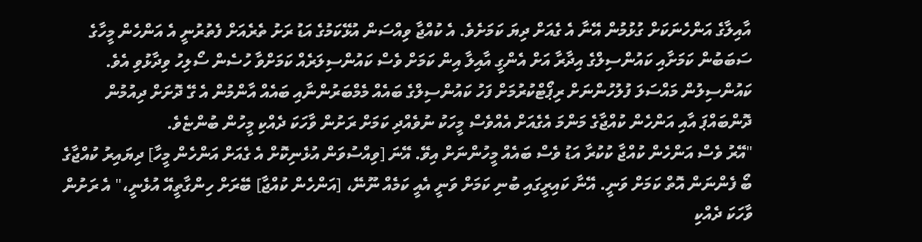އާއިލާގެ އަންހެނަކަށް ގުޅުމުން އޭނާ އެ ގެއަށް ދިޔަ ކަމަށެވެ. އެ ކުއްޖާ ވިއްސަން އުޅޭކަމުގެ އަޑު ރަށު ތެރެއަށް ފެތުރުނީ އެ އަންހެން މީހާގެ ސަބަބުން ކަމަށާއި ކައުންސިލްގެ އިދާރާ އަށް އެންގީ އާއިލާ އިން ކަމަށް ވެސް ކައުންސިލަރެއް ކަމަށްވާ ހުސެން ސޯލިހު ވިދާޅުވި އެވެ.
ކައުންސިލުން މައްސަލަ ފުލުހުންނަށް ރިޕޯޓްކުރުމަށް ފަހު ކައުންސިލްގެ ބައެއް މެމްބަރުންނާއި ބައެއް އާންމުން އެ ގޭ ދޮށަށް ދިއުމުން ދޮންބައްޕަ އާއި އަންހެން ކުއްޖާގެ މަންމަ އެގެއަށް އެއްވެސް މީހަކު ނުވެއްދި ކަމަށް ރަށުން ވާހަކަ ދެއްކި މީހުން ބުންޏެވެ.
"އޭރު ވެސް އަންހެން ކުއްޖާ ކުކުރާ އަޑު ވެސް ބައެއް މީހުންނަށް އިވޭ. އޭނަ [ވިއްސުވަން އުޅެނިކޮށް އެ ގެއަށް އަންހެން މީހާ] ދިޔައިރު ކުއްޖާގެ ބޯ ފެންނަން އޮތް ކަމަށް ވަނީ. އޭނާ ކައިރީގައި ބުނި ކަމަށް ވަނީ އެއީ ކަމެއް ނޫނޭ، [އަންހެން ކުއްޖާ] ބޭރަށް ހިންގާތީއޭ އުޅެނީ،" އެ ރަށުން ވާހަކަ ދެއްކި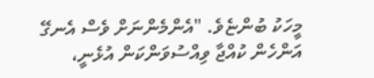މީހަކު ބުންޏެވެ. "އެންމެންނަށް ވެސް އެނގޭ އަންހެން ކުއްޖާ ވިއްސުވަންކަން އުޅެނީ،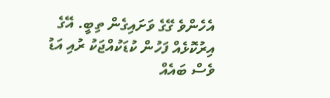އެހެންވެ ގޭގެ ވަށައިގެން ތިބީ. އޭގެ އިރުކޮޅެއް ފަހުން ކުޑަކުއްޖަކު ރުއި އަޑު ވެސް ބައެއް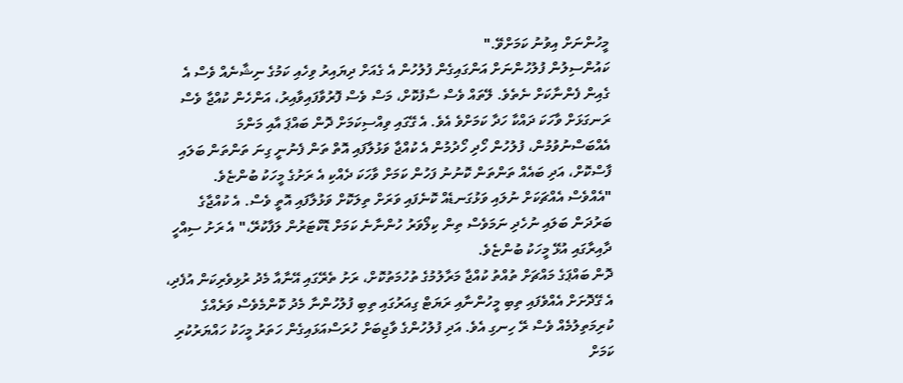މީހުންނަށް އިވުނު ކަމަށްވޭ."
ކައުންސިލުން ފުލުހުންނަށް އަންގައިގެން ފުލުހުން އެ ގެއަށް ދިޔައިރު ވިހެއި ކަމުގެ ނިޝާނެއް ވެސް އެ ގެއިން ފެންނާކަށް ނެތެވެ. ލޭތައް ވެސް ސާފުކޮށް، މަސް ވެސް ފޮރުވާފައިވާއިރު، އަންހެން ކުއްޖާ ވެސް ރަނގަޅަށް ވާހަކަ ދައްކާ ހަދާ ކަމަށްވެ އެވެ. އެ ގޭގައި ވިއްސިކަމަށް ދޮން ބައްޕަ އާއި މަންމަ އެއްބަސްނުވުމުން، ފުލުހުން ހޯދި ހޯދުމުން އެ ކުއްޖާ ވަޅުލާފައި އޮތް ތަން ފެނުނީ ގިނަ ތަންތަން ބަލައި ފާސްކޮށް، އަދި ބައެއް ތަންތަން ކޮނުނު ފަހުން ކަމަށް ވާހަކަ ދެއްކި އެ ރަށުގެ މީހަކު ބުންޏެވެ.
"އެއްވެސް އެއްޗަކަށް ނުލައި ވަޅުގަނޑެއް ކޮނެފައި ވަރަށް ތިލަކޮށް ވަޅުލާފައި އޮތީ ވެސް. އެ ކުއްޖާގެ ބަރުދަން ބަލައި ނުހެދި ނަމަވެސް ތިން ކިލޯވަރު ހުންނާނެ ކަމަށް ޑޮކްޓަރުން ލަފާކުރޭ،" އެ ރަށު ސިއްހީ ދާއިރާގައި އުޅޭ މީހަކު ބުންޏެވެ.
ދޮން ބައްޕަގެ މައްޗަށް ތުއްތު ކުއްޖާ މަރާލުމުގެ ތުހުމަތުކޮށް، ރަށު ތެރޭގައި އޭނާއާ މެދު ރުޅިވެރިކަން އުފެދި، އެ ގޭދޮށަށް އެއްވެފައި ތިބި މީހުންނާއި ރަޔަޓް ގިއަރުގައި ތިބި ފުލުހުންނާ މެދު ކޮންމެވެސް ވަރެއްގެ ކުރިމަތިލުމެއް ވެސް ރޭ ހިނގި އެވެ. އަދި ފުލުހުންގެ ވާޖިބަށް ހުރަސްއަޅައިގެން ހަތަރު މީހަކު ހައްޔަރުކުރި ކަމަށް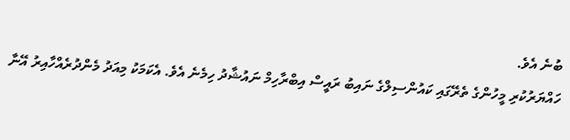ބުނެ އެވެ.
ހައްޔަރުކުރި މީހުންގެ ތެރޭގައި ކައުންސިލްގެ ނައިބު ރައީސް އިބްރާހިމް ނައުޝާދު ހިމެނެ އެވެ. އެކަމަކު މިއަދު މެންދުރެއްހާއިރު އޭނާ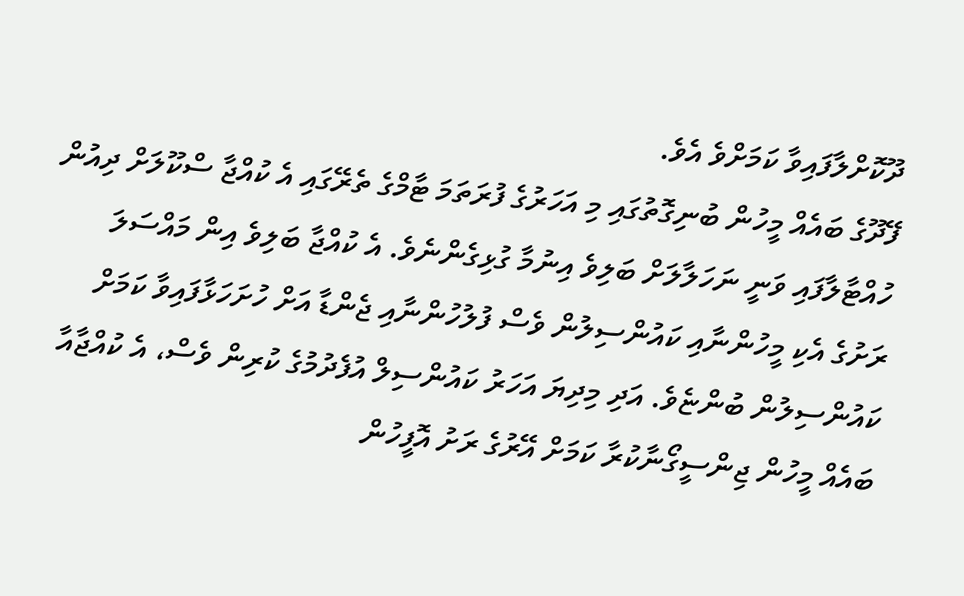ދޫކޮށްލާފައިވާ ކަމަށްވެ އެވެ.
ފޭދޫގެ ބައެއް މީހުން ބުނިގޮތުގައި މި އަހަރުގެ ފުރަތަމަ ޓާމްގެ ތެރޭގައި އެ ކުއްޖާ ސްކޫލަށް ދިއުން ހުއްޓާލާފައި ވަނީ ނަހަލާލަށް ބަލިވެ އިނުމާ ގުޅިގެންނެވެ. އެ ކުއްޖާ ބަލިވެ އިން މައްސަލަ ރަށުގެ އެކި މީހުންނާއި ކައުންސިލުން ވެސް ފުލުހުންނާއި ޖެންޑާ އަށް ހުށަހަޅާފައިވާ ކަމަށް ކައުންސިލުން ބުންޏެވެ. އަދި މިދިޔަ އަހަރު ކައުންސިލް އުފެދުމުގެ ކުރިން ވެސް، އެ ކުއްޖާއާ ބައެއް މީހުން ޖިންސީގޯނާކުރާ ކަމަށް އޭރުގެ ރަށު އޮފީހުން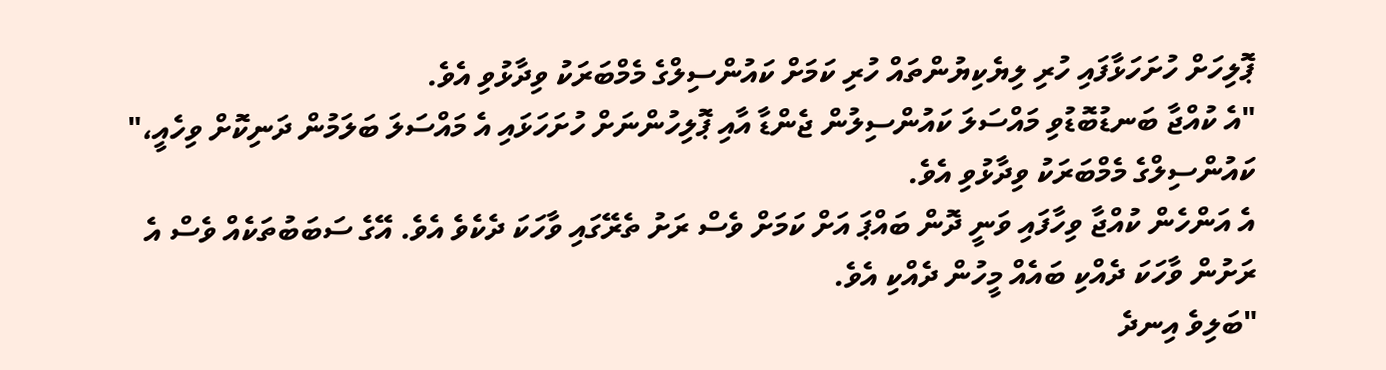ޕޮލިހަށް ހުށަހަޅާފައި ހުރި ލިޔެކިޔުންތައް ހުރި ކަމަށް ކައުންސިލްގެ މެމްބަރަކު ވިދާޅުވި އެވެ.
"އެ ކުއްޖާ ބަނޑުބޮޑުވި މައްސަލަ ކައުންސިލުން ޖެންޑާ އާއި ޕޮލިހުންނަށް ހުށަހަޅައި އެ މައްސަލަ ބަލަމުން ދަނިކޮށް ވިހެއީ،" ކައުންސިލްގެ މެމްބަރަކު ވިދާޅުވި އެވެ.
އެ އަންހެން ކުއްޖާ ވިހާފައި ވަނީ ދޮން ބައްޕަ އަށް ކަމަށް ވެސް ރަށު ތެރޭގައި ވާހަކަ ދެކެވެ އެވެ. އޭގެ ސަބަބުތަކެއް ވެސް އެ ރަށުން ވާހަކަ ދެއްކި ބައެއް މީހުން ދެއްކި އެވެ.
"ބަލިވެ އިނދެ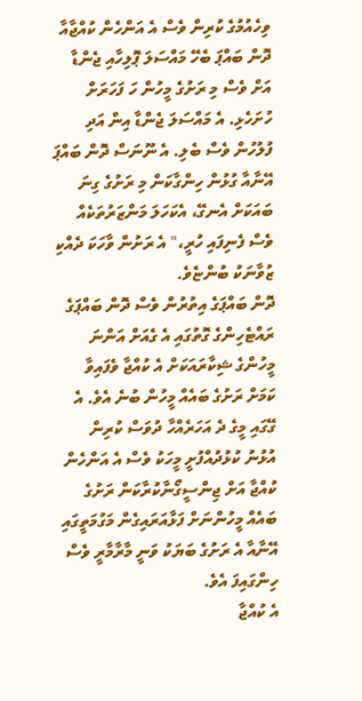ވިހެއުމުގެ ކުރިން ވެސް އެ އަންހެން ކުއްޖާއާ ދޮން ބައްޕަ ބެހޭ މައްސަލަ ޕޮލިހާއި ޖެންޑާ އަށް ވެސް މި ރަށުގެ މީހުން ހަ ފަހަރަށް ހުށަހެޅި. އެ މައްސަލަ ޖެންޑާ އިން އަދި ފުލުހުން ވެސް ބެލި. އެ ނޫނަސް ދޮން ބައްޕަ އޭނާއާ ގުޅުން ހިންގާކަން މި ރަށުގެ ގިނަ ބައަކަށް އެނގޭ، އެކަހަލަ މަންޒަރުތަކެއް ވެސް ފެނިފައި ހުރީ،" އެ ރަށުން ވާހަކަ ދެއްކި ޒުވާނަކު ބުންޏެވެ.
ދޮން ބައްޕަގެ އިތުރުން ވެސް ދޮން ބައްޕަގެ ރައްޓެހިންގެ ގޮތުގައި އެ ގެއަށް އަންނަ މީހުންގެ ޝިކާރައަކަށް އެ ކުއްޖާ ވެފައިވާ ކަމަށް ރަށުގެ ބައެއް މީހުން ބުނެ އެވެ. އެ ގޭގައި މީގެ ދެ އަހަރެއްހާ ދުވަސް ކުރިން އުޅުނު ކުޅުދުއްފުށީ މީހަކު ވެސް އެ އަންހެން ކުއްޖާ އަށް ޖިންސީގޯނާކުރާކަން ރަށުގެ ބައެއް މީހުންނަށް ފަޅާއަރައިގެން މަގުމަތީގައި އޭނާއާ އެ ރަށުގެ ބަޔަކު ވަނީ މާރާމާރީ ވެސް ހިންގައިފަ އެވެ.
އެ ކުއްޖާ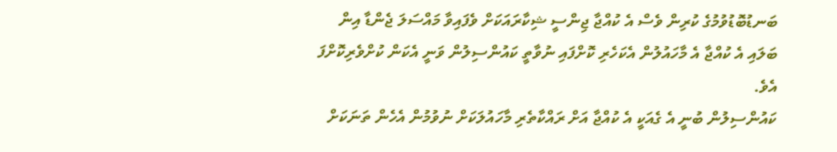ބަނޑުބޮޑުވުމުގެ ކުރިން ވެސް އެ ކުއްޖާ ޖިންސީ ޝިކާރައަކަށް ވެފައިވާ މައްސަލަ ޖެންޑާ އިން ބަލައި އެ ކުއްޖާ އެ މާހައުލުން އެކަހެރި ކޮށްފައި ނުވާތީ ކައުންސިލުން ވަނީ އެކަން ކުށްވެރިކޮށްފަ އެވެ.
ކައުންސިލުން ބުނީ އެ ގެއަކީ އެ ކުއްޖާ އަށް ރައްކާތެރި މާހައުލަކަށް ނުވުމުން އެހެން ތަނަކަށް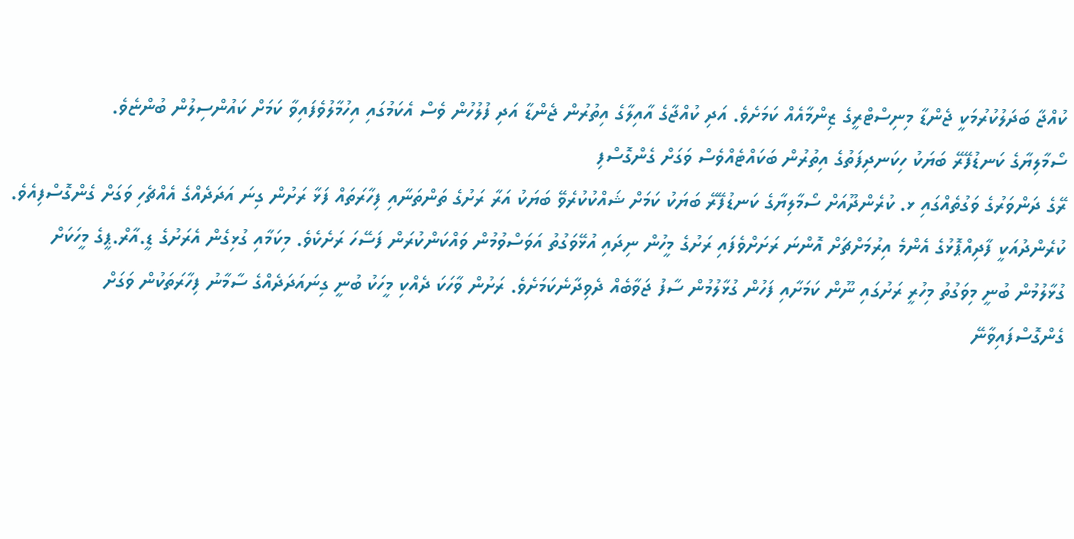ކުއްޖާ ބަދަލުކުރުމަކީ ޖެންޑާ މިނިސްޓްރީގެ ޒިންމާއެއް ކަމަށެވެ. އަދި ކުއްޖާގެ އާއިލާގެ އިތުރުން ޖެންޑާ އަދި ފުލުހުން ވެސް އެކަމުގައި އިހުމާލުވެފައިވާ ކަމަށް ކައުންސިލުން ބުންޏެވެ.
ސޯމާލިޔާގެ ކަނޑުފޭރޭ ބަޔަކު ހިކަނދިފަތުގެ އިތުރުން ބަކައްޓެއްވެސް ވަގަށް ގެންގޮސްފި
ރޭގެ ދަންވަރުގެ ވަގުތެއްގައި ޅ. ކުރެންދޫއަށް ސޯމާލިޔާގެ ކަނޑުފޭރޭ ބަޔަކު ކަމަށް ޝައްކުކުރެވޭ ބަޔަކު އަރާ ރަށުގެ ތަންތަނާއި ފިހާރަތައް ފަޅާ ރަށުން ގިނަ އަދަދެއްގެ އެއްޗެހި ވަގަށް ގެންގޮސްފިއެވެ. ކުރެންދުއަކީ ފާދިއްޕޮޅުގެ އެންމެ އިރުމަށްޗަށް އޮންނަ ރަށަށްވެފައި ރަށުގެ މީހުން ނިދައި އުޅޭވަގުތު އަވަސްވުމުން ވައްކަންކުރަން ފަސޭހަ ރަށެކެވެ. މިކަމާއި ގުޅިގެން އެރަށުގެ ޑީ.އާރް.ޕީގެ މީހަކަށް ގުޅާލުމުން ބުނީ މިވަގުތު މިހުރީ ރަށުގައި ނޫން ކަމަށާއި ފަހުން ގުޅާލުމުން ސާފު ޖަވާބެއް ދެވިދާނެކަމަށެވެ. ރަށުން ވާހަކަ ދެއްކި މީހަކު ބުނީ ގިނައަދަދެއްގެ ސާމާނު ފިހާރަތަކުން ވަގަށް ގެންގޮސްފައިވާނޭ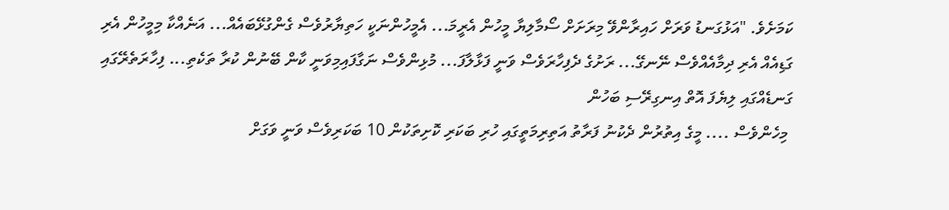ކަމަށެވެ. "އަޅުގަނޑު ވަރަށް ހައިރާންވޭ މިރަށަށް ސޯމާލިޔާ މީހުން އެރީމަ... އެމީހުންނަކީ ހަތިޔާރުވެސް ގެންގުޅޭބައެއް... އަނެއްކާ މިމީހުން އެރި ގަޑިއެއް އެރި ދިމާއެއްވެސް ނޭނގޭ... ރަށުގެ ދެފިހާރަވެސް ވަނީ ފަޅާލާފަ... މުޅިންވެސް ނަގާފައިމިވަނީ ކާން ބޭނުން ކުރާ ތަކެތި... ފިހާރަތެރޭގައި ގަނޑެއްގައި ލިޔެފަ އޮތް އިނގިރޭސި ބަހުން
 މިހެންވެސް .... މީގެ އިތުރުން ދެކުނު ފަރާތު އަތިރިމަތީގައި ހުރި ބަކަރި ކޮށިތަކުން 10 ބަކަރިވެސް ވަނީ ވަގަށް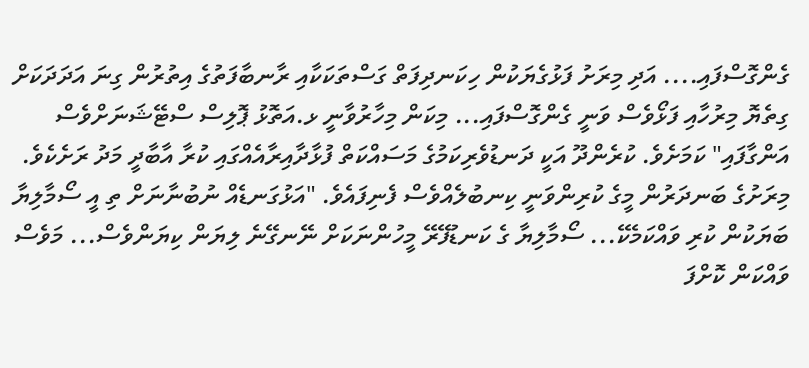ގެންގޮސްފައި.... އަދި މިރަށު ފަޅުގެޔަކުން ހިކަނދިފަތް ގަސްތަކަކާއި ރާނބާފަތުގެ އިތުރުން ގިނަ އަދަދަކަށް ގިތެޔޮ މިރުހާއި ފަޅޯވެސް ވަނީ ގެންގޮސްފައި... މިކަން މިހާރުވާނީ ޅ.އަތޮޅު ޕޮލިސް ސްޓޭޝަނަށްވެސް އަންގާފައި" ކަމަށެވެ. ކުރެންދޫ އަކީ ދަނޑުވެރިކަމުގެ މަސައްކަތް ފުޅާދާއިރާއެއްގައި ކުރާ އާބާދީ މަދު ރަށެކެވެ. މިރަށުގެ ބަނދަރުން މީގެ ކުރިންވަނީ ކިނބުލެއްވެސް ފެނިފައެވެ. "އަޅުގަނޑެއް ނުބުނާނަށް ތި އީ ސޯމާލިޔާ ބަޔަކުން ކުރި ވައްކަމެކޭ... ސޯމާލިޔާ ގެ ކަނޑުފޭރޭ މީހުންނަކަށް ނޭނގޭނެ ލިޔަން ކިޔަންވެސް... މަވެސް ވައްކަން ކޮށްފަ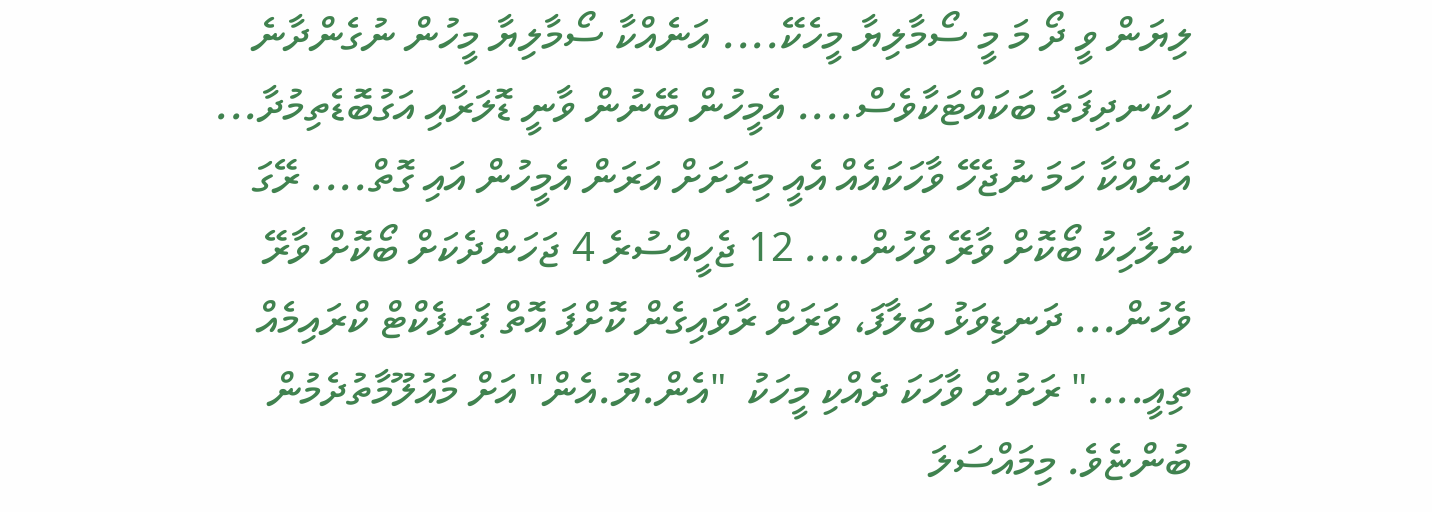ލިޔަން ވީ ދޯ މަ މީ ސޯމާލިޔާ މީހެކޭ.... އަނެއްކާ ސޯމާލިޔާ މީހުން ނުގެންދާނެ ހިކަނދިފަތާ ބަކައްޓަކާވެސް.... އެމީހުން ބޭނުން ވާނީ ޑޮލަރާއި އަގުބޮޑެތިމުދާ... އަނެއްކާ ހަމަ ނުޖެހޭ ވާހަކައެއް އެއީ މިރަށަށް އަރަން އެމީހުން އައި ގޮތް.... ރޭގަ ނުލާހިކު ބޯކޮށް ވާރޭ ވެހުން.... 12 ޖެހީއްސުރެ 4 ޖަހަންދެކަށް ބޯކޮށް ވާރޭ ވެހުން... ދަނޑިވަޅު ބަލާފަ، ވަރަށް ރާވައިގެން ކޮށްފަ އޮތް ޕަރފެކްޓް ކްރައިމެއް ތިއީ...." ރަށުން ވާހަކަ ދެއްކި މީހަކު  "އެން.ޔޫ.އެން" އަށް މައުލޫމާތުދެމުން ބުންޏެވެ. މިމައްސަލަ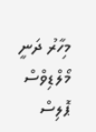މިހާރު ދަނީ މޯލްޑިވްސް ޕޮލިސް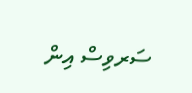ސަރވިސް އިން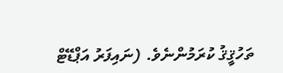ތަހުޤީޤު ކުރަމުންނެވެ. (ނައިފަރު އަޕްޑޭޓް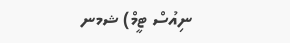ނިއުސް ޓީމް) ޝމނ